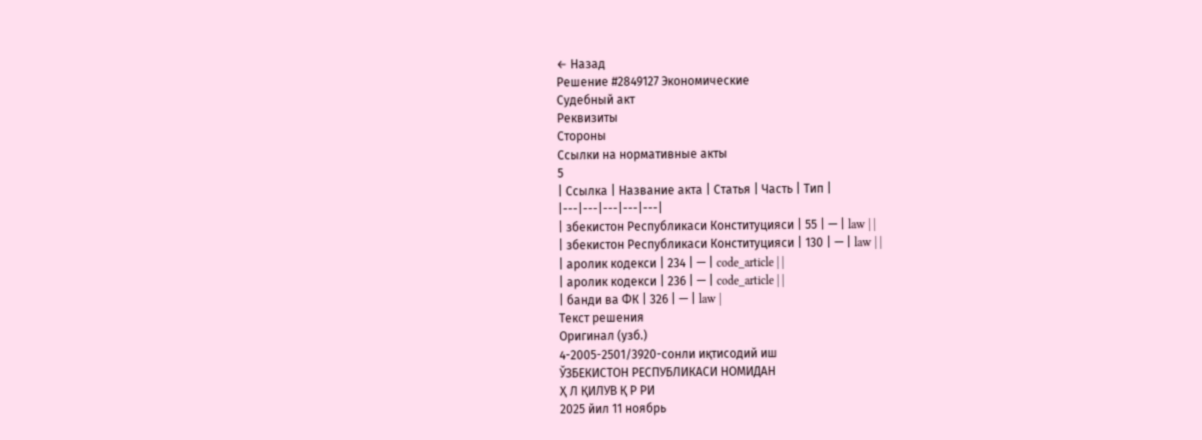← Назад
Решение #2849127 Экономические
Судебный акт
Реквизиты
Стороны
Ссылки на нормативные акты
5
| Ссылка | Название акта | Статья | Часть | Тип |
|---|---|---|---|---|
| збекистон Республикаси Конституцияси | 55 | — | law | |
| збекистон Республикаси Конституцияси | 130 | — | law | |
| аролик кодекси | 234 | — | code_article | |
| аролик кодекси | 236 | — | code_article | |
| банди ва ФК | 326 | — | law |
Текст решения
Оригинал (узб.)
4-2005-2501/3920-сонли иқтисодий иш
ЎЗБЕКИСТОН РЕСПУБЛИКАСИ НОМИДАН
Ҳ Л ҚИЛУВ Қ Р РИ
2025 йил 11 ноябрь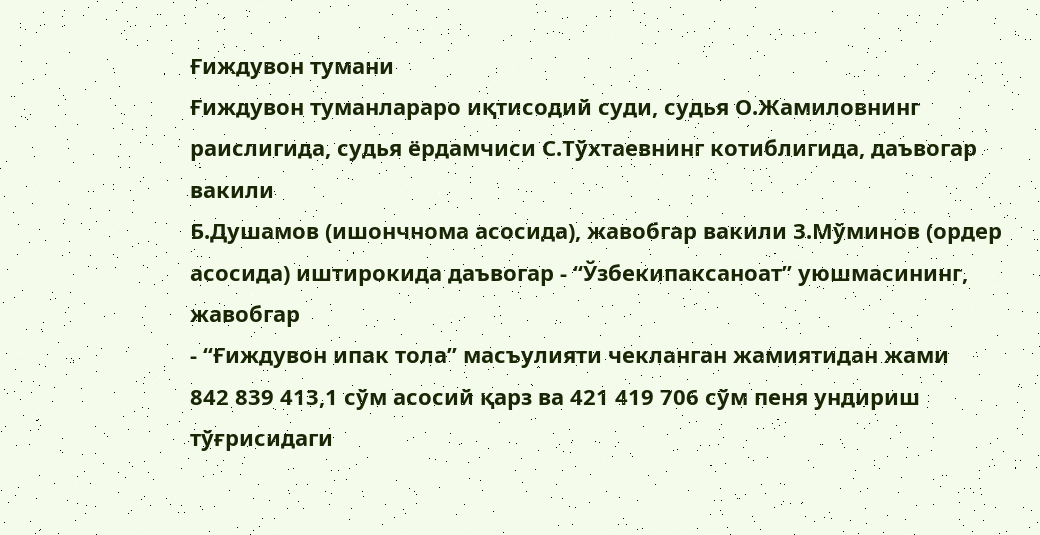Ғиждувон тумани
Ғиждувон туманлараро иқтисодий суди, судья О.Жамиловнинг
раислигида, судья ёрдамчиси С.Тўхтаевнинг котиблигида, даъвогар вакили
Б.Душамов (ишончнома асосида), жавобгар вакили З.Мўминов (ордер
асосида) иштирокида даъвогар - “Ўзбекипаксаноат” уюшмасининг, жавобгар
- “Ғиждувон ипак тола” масъулияти чекланган жамиятидан жами
842 839 413,1 сўм асосий қарз ва 421 419 706 сўм пеня ундириш тўғрисидаги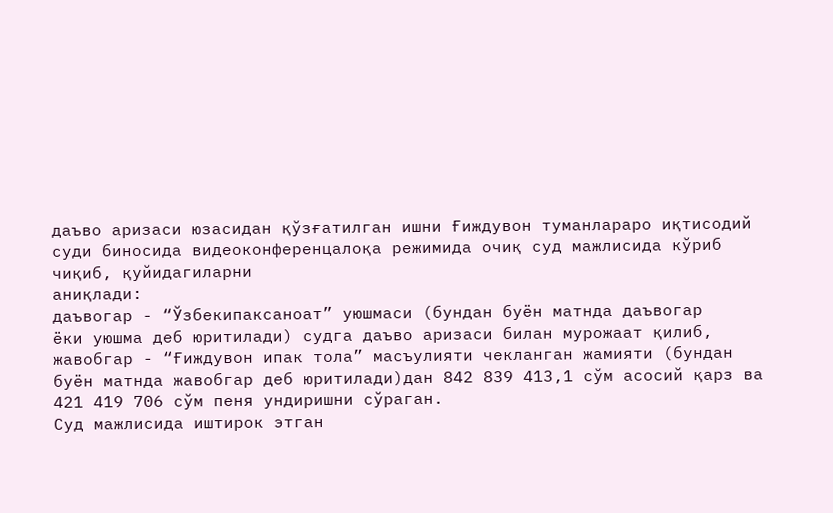даъво аризаси юзасидан қўзғатилган ишни Ғиждувон туманлараро иқтисодий
суди биносида видеоконференцалоқа режимида очиқ суд мажлисида кўриб
чиқиб, қуйидагиларни
аниқлади:
даъвогар - “Ўзбекипаксаноат” уюшмаси (бундан буён матнда даъвогар
ёки уюшма деб юритилади) судга даъво аризаси билан мурожаат қилиб,
жавобгар - “Ғиждувон ипак тола” масъулияти чекланган жамияти (бундан
буён матнда жавобгар деб юритилади)дан 842 839 413,1 сўм асосий қарз ва
421 419 706 сўм пеня ундиришни сўраган.
Суд мажлисида иштирок этган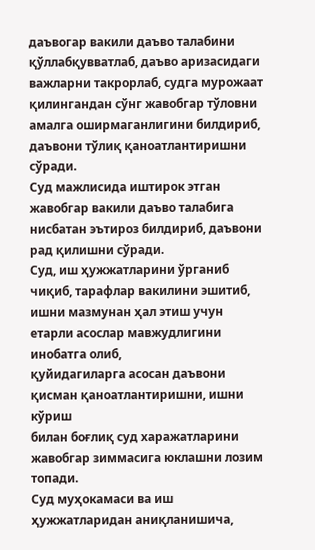даъвогар вакили даъво талабини қўллабқувватлаб, даъво аризасидаги важларни такрорлаб, судга мурожаат
қилингандан сўнг жавобгар тўловни амалга оширмаганлигини билдириб,
даъвони тўлиқ қаноатлантиришни сўради.
Суд мажлисида иштирок этган жавобгар вакили даъво талабига
нисбатан эътироз билдириб, даъвони рад қилишни сўради.
Суд, иш ҳужжатларини ўрганиб чиқиб, тарафлар вакилини эшитиб,
ишни мазмунан ҳал этиш учун етарли асослар мавжудлигини инобатга олиб,
қуйидагиларга асосан даъвони қисман қаноатлантиришни, ишни кўриш
билан боғлиқ суд харажатларини жавобгар зиммасига юклашни лозим
топади.
Суд муҳокамаси ва иш ҳужжатларидан аниқланишича,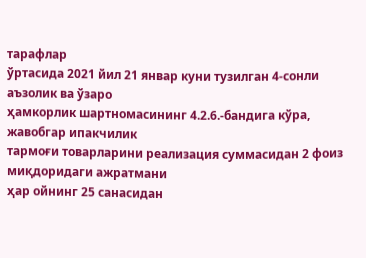тарафлар
ўртасида 2021 йил 21 январ куни тузилган 4-сонли аъзолик ва ўзаро
ҳамкорлик шартномасининг 4.2.6.-бандига кўра, жавобгар ипакчилик
тармоғи товарларини реализация суммасидан 2 фоиз миқдоридаги ажратмани
ҳар ойнинг 25 санасидан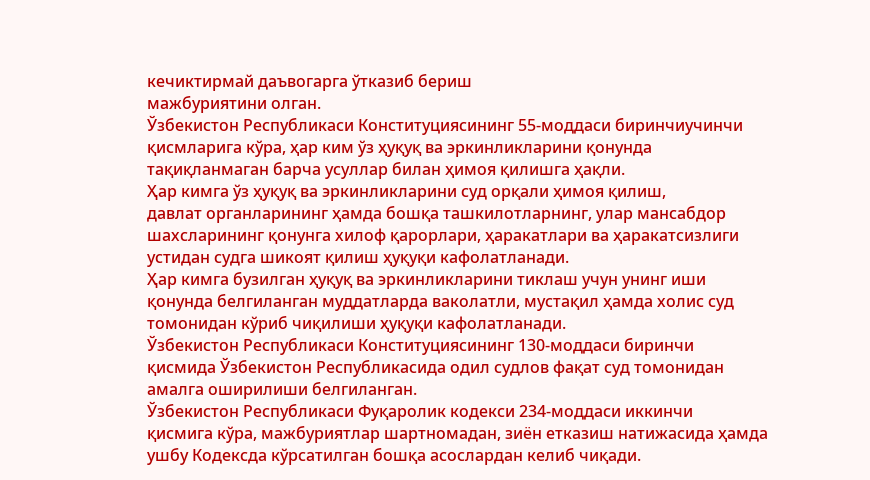кечиктирмай даъвогарга ўтказиб бериш
мажбуриятини олган.
Ўзбекистон Республикаси Конституциясининг 55-моддаси биринчиучинчи қисмларига кўра, ҳар ким ўз ҳуқуқ ва эркинликларини қонунда
тақиқланмаган барча усуллар билан ҳимоя қилишга ҳақли.
Ҳар кимга ўз ҳуқуқ ва эркинликларини суд орқали ҳимоя қилиш,
давлат органларининг ҳамда бошқа ташкилотларнинг, улар мансабдор
шахсларининг қонунга хилоф қарорлари, ҳаракатлари ва ҳаракатсизлиги
устидан судга шикоят қилиш ҳуқуқи кафолатланади.
Ҳар кимга бузилган ҳуқуқ ва эркинликларини тиклаш учун унинг иши
қонунда белгиланган муддатларда ваколатли, мустақил ҳамда холис суд
томонидан кўриб чиқилиши ҳуқуқи кафолатланади.
Ўзбекистон Республикаси Конституциясининг 130-моддаси биринчи
қисмида Ўзбекистон Республикасида одил судлов фақат суд томонидан
амалга оширилиши белгиланган.
Ўзбекистон Республикаси Фуқаролик кодекси 234-моддаси иккинчи
қисмига кўра, мажбуриятлар шартномадан, зиён етказиш натижасида ҳамда
ушбу Кодексда кўрсатилган бошқа асослардан келиб чиқади.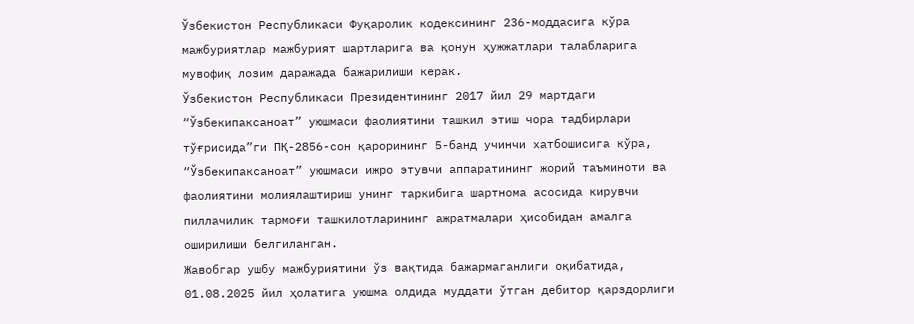Ўзбекистон Республикаси Фуқаролик кодексининг 236-моддасига кўра
мажбуриятлар мажбурият шартларига ва қонун ҳужжатлари талабларига
мувофиқ лозим даражада бажарилиши керак.
Ўзбекистон Республикаси Президентининг 2017 йил 29 мартдаги
“Ўзбекипаксаноат” уюшмаси фаолиятини ташкил этиш чора тадбирлари
тўғрисида”ги ПҚ-2856-сон қарорининг 5-банд учинчи хатбошисига кўра,
“Ўзбекипаксаноат” уюшмаси ижро этувчи аппаратининг жорий таъминоти ва
фаолиятини молиялаштириш унинг таркибига шартнома асосида кирувчи
пиллачилик тармоғи ташкилотларининг ажратмалари ҳисобидан амалга
оширилиши белгиланган.
Жавобгар ушбу мажбуриятини ўз вақтида бажармаганлиги оқибатида,
01.08.2025 йил ҳолатига уюшма олдида муддати ўтган дебитор қарздорлиги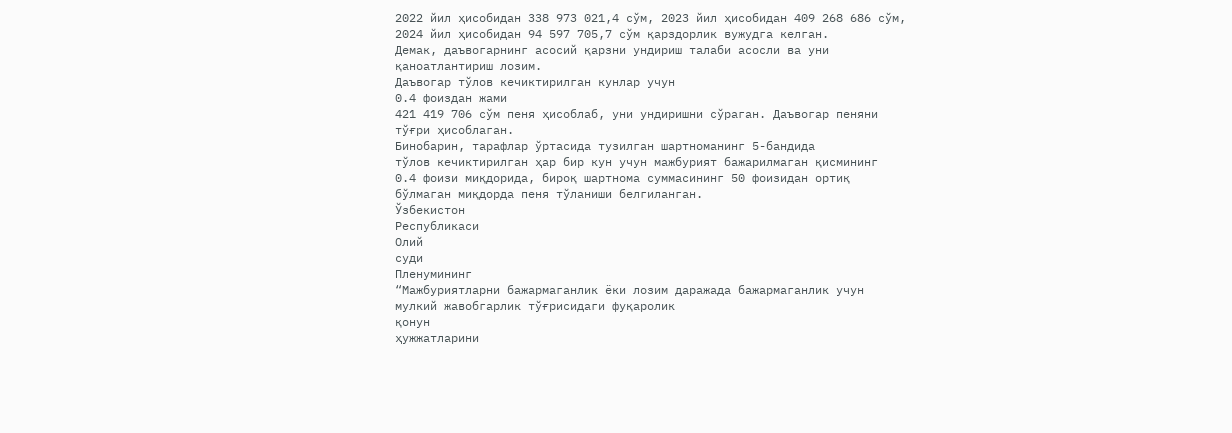2022 йил ҳисобидан 338 973 021,4 сўм, 2023 йил ҳисобидан 409 268 686 сўм,
2024 йил ҳисобидан 94 597 705,7 сўм қарздорлик вужудга келган.
Демак, даъвогарнинг асосий қарзни ундириш талаби асосли ва уни
қаноатлантириш лозим.
Даъвогар тўлов кечиктирилган кунлар учун
0.4 фоиздан жами
421 419 706 сўм пеня ҳисоблаб, уни ундиришни сўраган. Даъвогар пеняни
тўғри ҳисоблаган.
Бинобарин, тарафлар ўртасида тузилган шартноманинг 5-бандида
тўлов кечиктирилган ҳар бир кун учун мажбурият бажарилмаган қисмининг
0.4 фоизи миқдорида, бироқ шартнома суммасининг 50 фоизидан ортиқ
бўлмаган миқдорда пеня тўланиши белгиланган.
Ўзбекистон
Республикаси
Олий
суди
Пленумининг
“Мажбуриятларни бажармаганлик ёки лозим даражада бажармаганлик учун
мулкий жавобгарлик тўғрисидаги фуқаролик
қонун
ҳужжатларини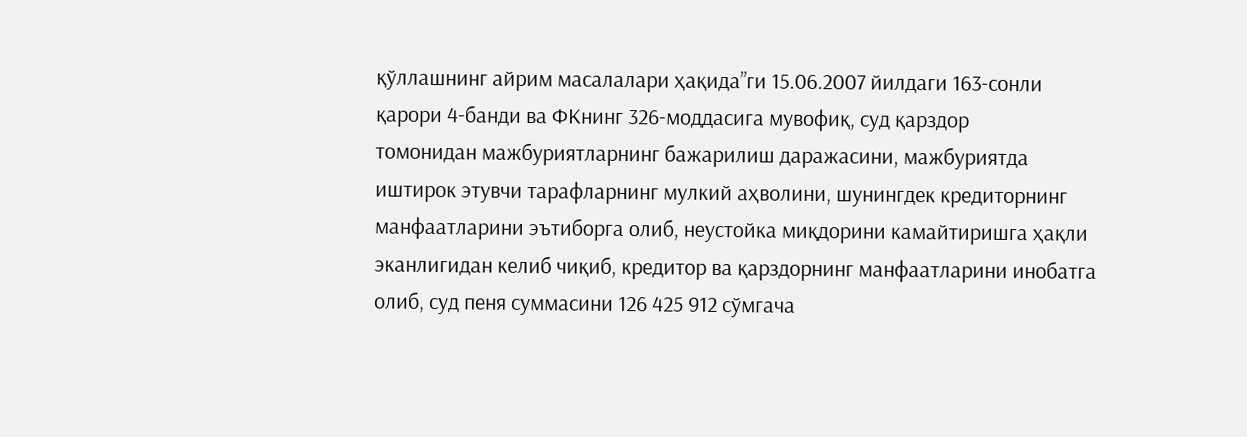қўллашнинг айрим масалалари ҳақида”ги 15.06.2007 йилдаги 163-сонли
қарори 4-банди ва ФКнинг 326-моддасига мувофиқ, суд қарздор
томонидан мажбуриятларнинг бажарилиш даражасини, мажбуриятда
иштирок этувчи тарафларнинг мулкий аҳволини, шунингдек кредиторнинг
манфаатларини эътиборга олиб, неустойка миқдорини камайтиришга ҳақли
эканлигидан келиб чиқиб, кредитор ва қарздорнинг манфаатларини инобатга
олиб, суд пеня суммасини 126 425 912 сўмгача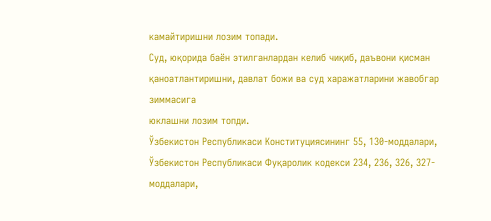камайтиришни лозим топади.
Суд, юқорида баён этилганлардан келиб чиқиб, даъвони қисман
қаноатлантиришни, давлат божи ва суд харажатларини жавобгар зиммасига
юклашни лозим топди.
Ўзбекистон Республикаси Конституциясининг 55, 130-моддалари,
Ўзбекистон Республикаси Фуқаролик кодекси 234, 236, 326, 327-моддалари,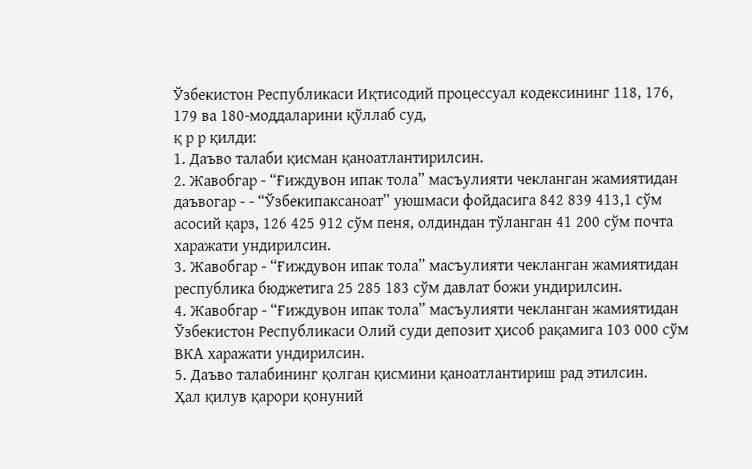Ўзбекистон Республикаси Иқтисодий процессуал кодексининг 118, 176,
179 ва 180-моддаларини қўллаб суд,
қ р р қилди:
1. Даъво талаби қисман қаноатлантирилсин.
2. Жавобгар - “Ғиждувон ипак тола” масъулияти чекланган жамиятидан
даъвогар - - “Ўзбекипаксаноат” уюшмаси фойдасига 842 839 413,1 сўм
асосий қарз, 126 425 912 сўм пеня, олдиндан тўланган 41 200 сўм почта
харажати ундирилсин.
3. Жавобгар - “Ғиждувон ипак тола” масъулияти чекланган жамиятидан
республика бюджетига 25 285 183 сўм давлат божи ундирилсин.
4. Жавобгар - “Ғиждувон ипак тола” масъулияти чекланган жамиятидан
Ўзбекистон Республикаси Олий суди депозит ҳисоб рақамига 103 000 сўм
ВКА харажати ундирилсин.
5. Даъво талабининг қолган қисмини қаноатлантириш рад этилсин.
Ҳал қилув қарори қонуний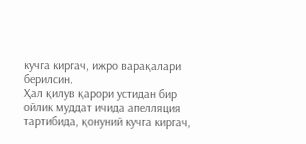кучга киргач, ижро варақалари берилсин.
Ҳал қилув қарори устидан бир ойлик муддат ичида апелляция
тартибида, қонуний кучга киргач,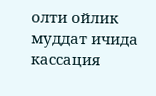олти ойлик муддат ичида кассация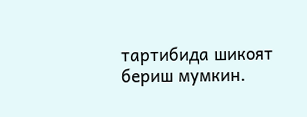тартибида шикоят бериш мумкин.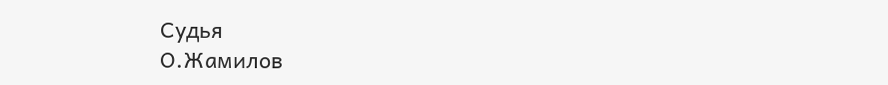Судья
О.Жамилов